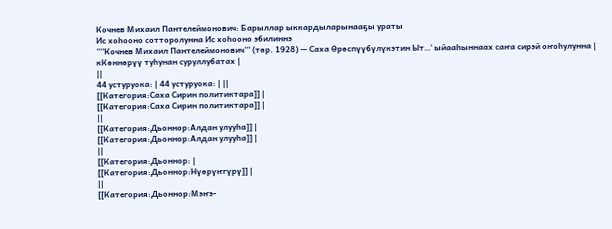Кочнев Михаил Пантелеймонович: Барыллар ыккардыларынааҕы ураты
Ис хоһооно сотторолунна Ис хоһооно эбилиннэ
''''Кочнев Михаил Пантелеймонович''' (төр. 1928) — Саха Өрөспүүбүлүкэтин Ыт…' ыйааһыннаах саҥа сирэй оҥоһулунна |
кКөннөрүү туһунан суруллубатах |
||
44 устуруока: | 44 устуруока: | ||
[[Категория:Саха Сирин политиктара]] |
[[Категория:Саха Сирин политиктара]] |
||
[[Категория:Дьоннор:Алдан улууһа]] |
[[Категория:Дьоннор:Алдан улууһа]] |
||
[[Категория:Дьоннор: |
[[Категория:Дьоннор:Нүөрүҥгүрү]] |
||
[[Категория:Дьоннор:Мэҥэ-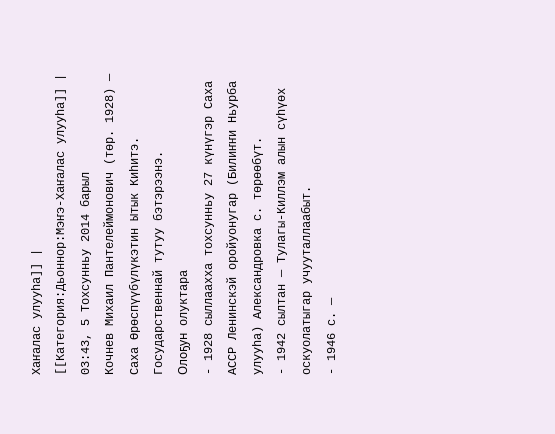Хаҥалас улууһа]] |
[[Категория:Дьоннор:Мэҥэ-Хаҥалас улууһа]] |
03:43, 5 Тохсунньу 2014 барыл
Кочнев Михаил Пантелеймонович (төр. 1928) — Саха Өрөспүүбүлүкэтин Ытык Киһитэ. Государственнай тутуу бэтэрээнэ.
Олоҕун олуктара
- 1928 сыллаахха тохсунньу 27 күнүгэр Саха АССР Ленинскэй оройуонугар (Билиҥҥи Ньурба улууһа) Александровка с. төрөөбүт.
- 1942 сылтан — Тулагы-Киллэм алын сүһүөх оскуолатыгар учууталлаабыт.
- 1946 с. —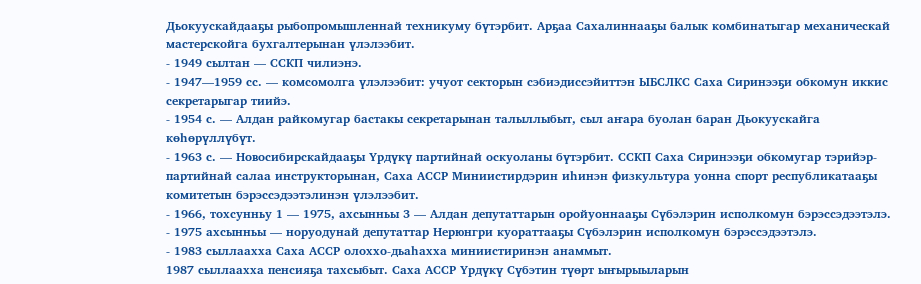Дьокуускайдааҕы рыбопромышленнай техникуму бүтэрбит. Арҕаа Сахалиннааҕы балык комбинатыгар механическай мастерскойга бухгалтерынан үлэлээбит.
- 1949 сылтан — ССКП чилиэнэ.
- 1947—1959 сс. — комсомолга үлэлээбит: учуот секторын сэбиэдиссэйиттэн ЫБСЛКС Саха Сиринээҕи обкомун иккис секретарыгар тиийэ.
- 1954 с. — Алдан райкомугар бастакы секретарынан талыллыбыт, сыл аҥара буолан баран Дьокуускайга көһөрүллүбүт.
- 1963 с. — Новосибирскайдааҕы Үрдүкү партийнай оскуоланы бүтэрбит. ССКП Саха Сиринээҕи обкомугар тэрийэр-партийнай салаа инструкторынан, Саха АССР Миниистирдэрин иһинэн физкультура уонна спорт республикатааҕы комитетын бэрэссэдээтэлинэн үлэлээбит.
- 1966, тохсунньу 1 — 1975, ахсынньы 3 — Алдан депутаттарын оройуоннааҕы Сүбэлэрин исполкомун бэрэссэдээтэлэ.
- 1975 ахсынньы — норуодунай депутаттар Нерюнгри куораттааҕы Сүбэлэрин исполкомун бэрэссэдээтэлэ.
- 1983 сыллаахха Саха АССР олоххо-дьаһахха миниистиринэн анаммыт.
1987 сыллаахха пенсияҕа тахсыбыт. Саха АССР Үрдүкү Сүбэтин түөрт ыҥырыыларын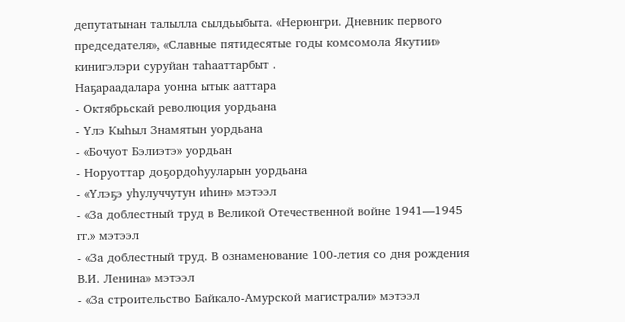депутатынан талылла сылдьыбыта. «Нерюнгри. Дневник первого председателя», «Славные пятидесятые годы комсомола Якутии» кинигэлэри суруйан таһааттарбыт .
Наҕараадалара уонна ытык ааттара
- Октябрьскай революция уордьана
- Үлэ Кыһыл Знамятын уордьана
- «Бочуот Бэлиэтэ» уордьан
- Норуоттар доҕордоһууларын уордьана
- «Үлэҕэ уһулуччутун иһин» мэтээл
- «За доблестный труд в Великой Отечественной войне 1941—1945 гг.» мэтээл
- «За доблестный труд. В ознаменование 100-летия со дня рождения В.И. Ленина» мэтээл
- «За строительство Байкало-Амурской магистрали» мэтээл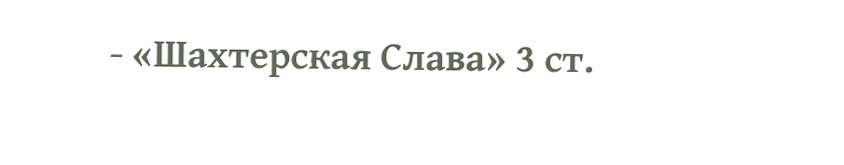- «Шахтерская Слава» 3 ст.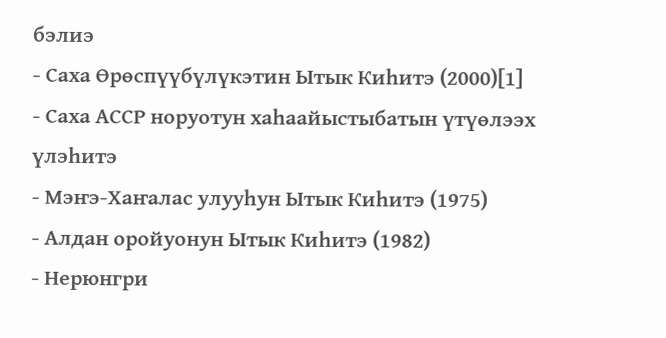бэлиэ
- Саха Өрөспүүбүлүкэтин Ытык Киһитэ (2000)[1]
- Саха АССР норуотун хаһаайыстыбатын үтүөлээх үлэһитэ
- Мэҥэ-Хаҥалас улууһун Ытык Киһитэ (1975)
- Алдан оройуонун Ытык Киһитэ (1982)
- Нерюнгри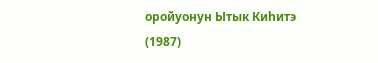оройуонун Ытык Киһитэ (1987)